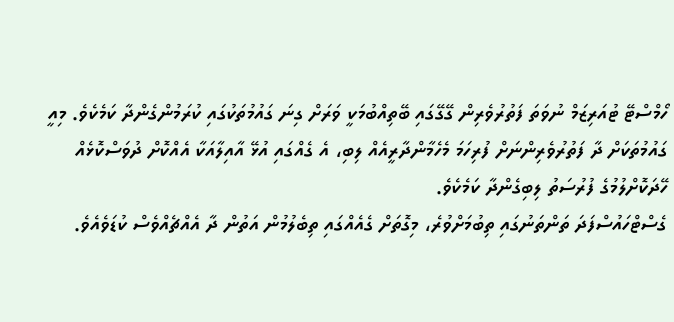ހޯމްސްޓޭ ޓުއަރިޒަމް ނުވަތަ ފަތުރުވެރިން ގޭގޭގައި ބޭތިއްބުމަކީ ވަރަށް ގިނަ ގައުމުތަކުގައި ކުރަމުންގެންދާ ކަމެކެވެ. މިއީ ގައުމުތަކަށް ދާ ފަތުރުވެރިންނަށް ފުރިހަމަ މެހެމާންދާރީއެއް ލިބި، އެ ގެއްގައި އުޅޭ އާއިލާއަކާ އެއްކޮށް ދުވަސްކޮޅެއް ހޭދަކޮށްލުމުގެ ފުރުސަތު ލިބިގެންދާ ކަމެކެވެ.
ގެސްޓްހައުސްފަދަ ތަންތަނުގައި ތިބުމަށްވުރެ، މިގޮތަށް ގެއެއްގައި ތިބެލުމުން އަތުން ދާ އެއްޗެއްވެސް ކުޑަވެއެވެ.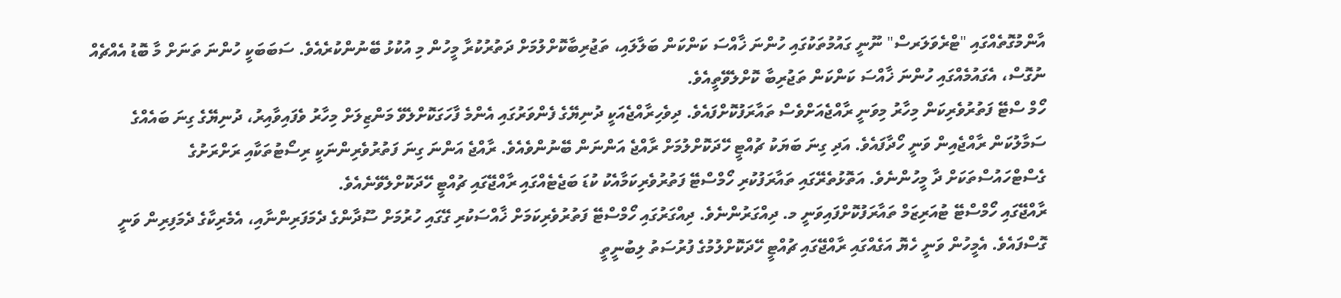އާންމުގޮތެއްގައި "ޓްރެވަލަރސް" ނޫނީ ގައުމުތަކުގައި ހުންނަ ޚާއްސަ ކަންކަން ބަލާލައި، ތަޖުރިބާކޮށްލުމަށް ދަތުރުކުރާ މީހުން މި އުކުޅު ބޭނުންކުރެއެވެ. ސަބަބަކީ ހުންނަ ތަނަށް މާ ބޮޑު އެއްޗެއް ނުގޮސް، އެގައުމެއްގައި ހުންނަ ޚާއްސަ ކަންކަން ތަޖުރިބާ ކޮށްލެވޭތީއެވެ.
ހޯމް ސްޓޭ ފަތުރުވެރިކަން މިހާރު މިވަނީ ރާއްޖެއަށްވެސް ތައާރަފުކޮށްފައެވެ. ދިވެހިރާއްޖެއަކީ ދުނިޔޭގެ ފެންވަރުގައި އެންމެ ފާހަގަކޮށްލެވޭ މަންޒިލަށް މިހާރު ވެފައިވާއިރު، ދުނިޔޭގެ ގިނަ ބައެއްގެ ސަމާލުކަން ރާއްޖެއިން ވަނީ ހޯދާފައެވެ. އަދި ގިނަ ބަޔަކު ޗުއްޓީ ހޭދަކޮށްލުމަށް ރާއްޖެ އަންނަން ބޭނުންވެއެވެ. ރާއްޖެ އަންނަ ގިނަ ފަތުރުވެރިންނަކީ ރިސޯޓުތަކާއި ރަށްރަށުގެ ގެސްޓްހައުސްތަކަށް ދާ މީހުންނެވެ. އަތޮޅުތެރޭގައި ތައާރަފުކުރި ހޯމްސްޓޭ ފަތުރުވެރިކަމާއެކު ކުޑަ ބަޖެޓެއްގައި ރާއްޖޭގައި ޗުއްޓީ ހޭދަކޮށްލެވޭނެއެވެ.
ރާއްޖޭގައި ހޯމްސްޓޭ ޓުއަރިޒަމް ތައާރަފުކޮށްފައިވަނީ މ. ދިއްގަރުންނެވެ. ދިއްގަރުގައި ހޯމްސްޓޭ ފަތުރުވެރިކަމަށް ޚާއްސަކުރި ގޭގައި ހުރުމަށް ސޫދާންގެ ދެމަފަރިންނާއި، އެމެރިކާގެ ދެމަފިރިން ވަނީ ގޮސްފައެވެ. އެމީހުން ވަނީ ހެޔޮ އަގެއްގައި ރާއްޖޭގައި ޗުއްޓީ ހޭދަކޮށްލުމުގެ ފުރުސަތު ލިބުނީތީ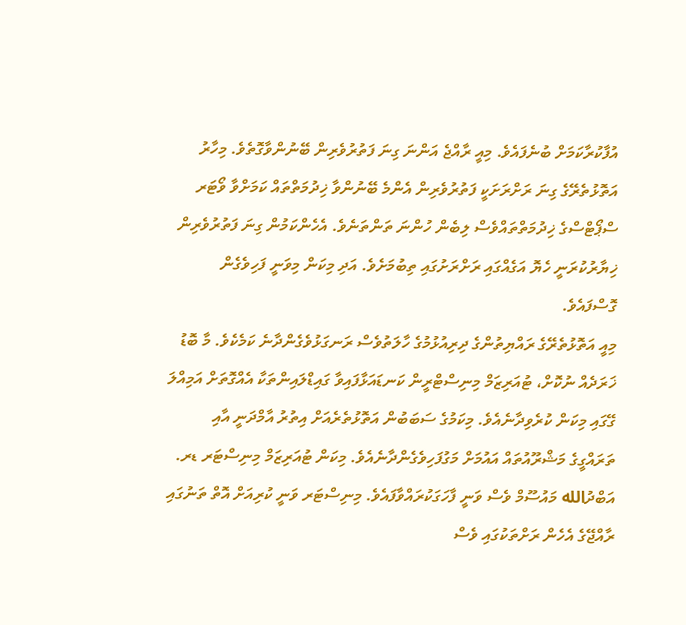އުފާކުރާކަމަށް ބުނެފައެވެ. މިއީ ރާއްޖެ އަންނަ ގިނަ ފަތުރުވެރިން ބޭނުންވާގޮތެވެ. މިހާރު އަތޮޅުތެރޭގެ ގިނަ ރަށްރަށަކީ ފަތުރުވެރިން އެންމެ ބޭނުންވާ ޚިދުމަތްތައް ކަމަށްވާ ވޯޓަރ ސްޕޯޓްސްގެ ޚިދުމަތްތައްވެސް ލިބެން ހުންނަ ތަންތަނެވެ. އެހެންކަމުން ގިނަ ފަތުރުވެރިން ޚިޔާރުކުރަނީ ހެޔޮ އަގެއްގައި ރަށްރަށުގައި ތިބުމަށެވެ. އަދި މިކަން މިވަނީ ފަހިވެގެން ގޮސްފައެވެ.
މިއީ އަތޮޅުތެރޭގެ ރައްޔިތުންގެ ދިރިއުޅުމުގެ ހާލަތުވެސް ރަނގަޅުވެގެންދާނެ ކަމެކެވެ. މާ ބޮޑު ޚަރަދެއް ނުކޮށް، ޓުއަރިޒަމް މިނިސްޓްރީން ކަނޑައަޅާފައިވާ ގައިޑްލައިންތަކާ އެއްގޮތަށް އަމިއްލަ ގޭގައި މިކަން ކުރެވިދާނެއެވެ. މިކަމުގެ ސަބަބުން އަތޮޅުތެރެއަށް އިތުރު އާމްދަނީ އާއި ތަރައްގީގެ މަޝްރޫއުތައް އައުމަށް މަގުފަހިވެގެންދާނެއެވެ. މިކަން ޓުއަރިޒަމް މިނިސްޓަރ ޑރ. އަބްދުالله މައުސޫމް ވެސް ވަނީ ފާހަގަކުރައްވާފައެވެ. މިނިސްޓަރ ވަނީ ކުރިއަށް އޮތް ތަނުގައި ރާއްޖޭގެ އެހެން ރަށްތަކުގައި ވެސް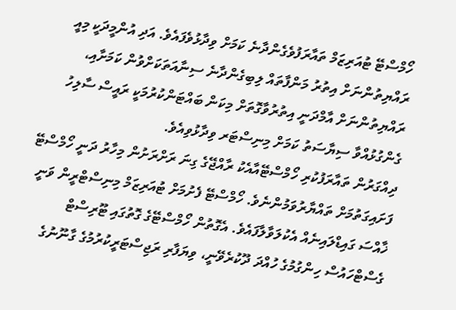ހޯމްސްޓޭ ޓުއަރިޒަމް ތައާރަފުވެގެންދާނެ ކަމަށް ވިދާޅުވެފައެވެ. އަދި އުންމީދަކީ މިއީ ރައްޔިތުންނަށް އިތުރު މަންފާތައް ލިބިގެންދާނެ ސިނާއަތަކަށްވުން ކަމަށާއި، ރައްޔިތުންނަށް އާމްދަނީ އިތުރުވާގޮތަށް މިކަން ބައްޓަންކުރުމަކީ ރައީސް ސާލިހު ގެންގުޅުއްވާ ސިޔާސަތު ކަމަށް މިނިސްޓަރ ވިދާޅުވިއެވެ.
ދިއްގަރުން ތައާރަފުކުރި ހޯމްސްޓޭއާއެކު ރާއްޖޭގެ ގިނަ ރަށްރަށުން މިހާރު ދަނީ ހޯމްސްޓޭ ފަށައިގަތުމަށް ތައްޔާރުވަމުންނެވެ. ހޯމްސްޓޭ ފެށުމަށް ޓުއަރިޒަމް މިނިސްޓްރީން ވަނީ ޚާއްސަ ގައިޑްލައިނެއް އެކުލަވާލާފައެވެ. އެގޮތުން ހޯމްސްޓޭގެ ގޮތުގައި ޓޫރިސްޓް ގެސްޓްހައުސް ހިންގުމުގެ ހުއްދަ ދޫކުރެވޭނީ، ވިޔަފާރި ރަޖިސްޓަރީކުރުމުގެ ގާނޫނުގެ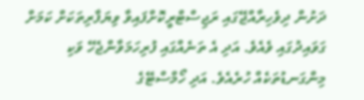ދަށުން ދިވެހިރާއްޖޭގައި ރަޖިސްޓްރީކޮށްފައިވާ ވިޔަފާރިތަކަށް ކަމަށް ގަވައިދުގައި ވެއެވެ. އަދި އެ ތަނެއްގައި ފުރިހަމަވާންޖެހޭ ވަކި މިންގަނޑުތަކެއް ހުރެއެވެ. އަދި ހޯމްސްޓޭގެ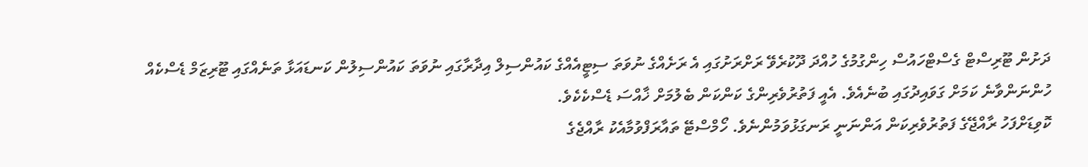ދަށުން ޓޫރިސްޓް ގެސްޓްހައުސް ހިންގުމުގެ ހުއްދަ ދޫކުރެވޭ ރަށްރަށުގައި އެ ރަށެއްގެ ނުވަތަ ސިޓީއެއްގެ ކައުންސިލް އިދާރާގައި ނުވަތަ ކައުންސިލުން ކަނޑައަޅާ ތަނެއްގައި ޓޫރިޒަމް ޑެސްކެއް ހުންނަންވާނެ ކަމަށް ގަވައިދުގައި ބުނެއެވެ. އެއީ ފަތުރުވެރިންގެ ކަންކަން ބެލުމަށް ޚާއްސަ ޑެސްކެކެވެ.
ކޮވިޑަށްފަހު ރާއްޖޭގެ ފަތުރުވެރިކަން އަންނަނީ ރަނގަޅުވަމުންނެވެ. ހޯމްސްޓޭ ތައާރަފްވުމާއެކު ރާއްޖެގެ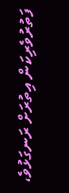ފަތުރުވެރިކަން އިތުރަށް ރަނގަޅުވެ،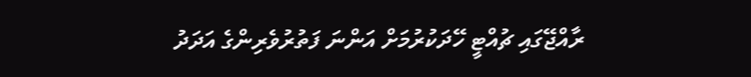ރާއްޖޭގައި ޗުއްޓީ ހޭދަކުރުމަށް އަންނަ ފަތުރުވެރިންގެ އަދަދު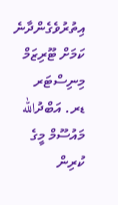އިތުރުވެގެންދާނެ ކަމަށް ޓޫރިޒަމް މިނިސްޓަރ ޑރ. އަބްދުالله މައުސޫމް މީގެ ކުރިން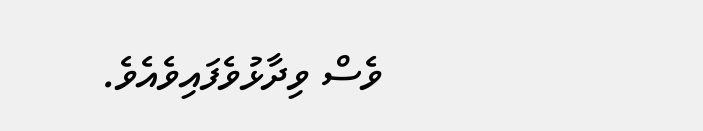ވެސް ވިދާޅުވެފައިވެއެވެ.